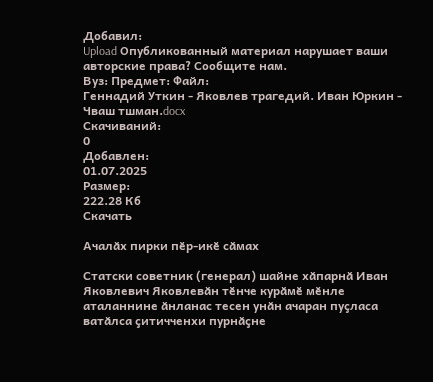Добавил:
Upload Опубликованный материал нарушает ваши авторские права? Сообщите нам.
Вуз: Предмет: Файл:
Геннадий Уткин - Яковлев трагедий. Иван Юркин - Чваш тшман.docx
Скачиваний:
0
Добавлен:
01.07.2025
Размер:
222.28 Кб
Скачать

Ачалӑх пирки пӗр-икӗ сӑмах

Статски советник (генерал) шайне хӑпарнӑ Иван Яковлевич Яковлевӑн тӗнче курӑмӗ мӗнле аталаннине ӑнланас тесен унӑн ачаран пуҫласа ватӑлса ҫитичченхи пурнӑҫне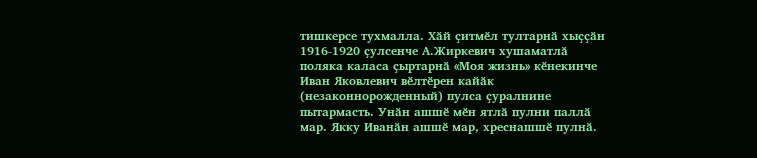тишкерсе тухмалла. Хӑй ҫитмӗл тултарнӑ хыҫҫӑн 1916-1920 ҫулсенче А.Жиркевич хушаматлӑ поляка каласа ҫыртарнӑ «Моя жизнь» кӗнекинче Иван Яковлевич вӗлтӗрен кайӑк (незаконнорожденный) пулса ҫуралнине пытармасть. Унӑн ашшӗ мӗн ятлӑ пулни паллӑ мар. Якку Иванӑн ашшӗ мар, хреснашшӗ пулнӑ.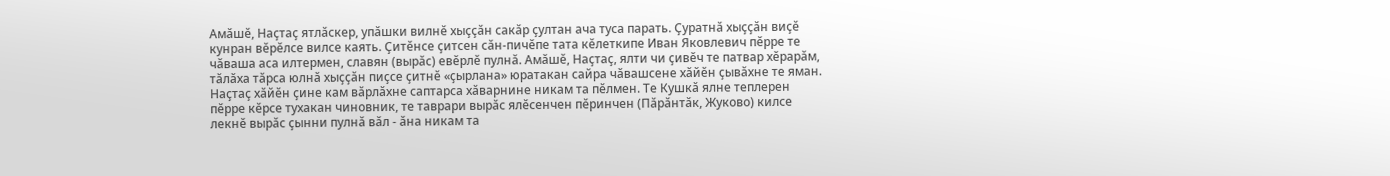Амӑшӗ, Наҫтаҫ ятлӑскер, упӑшки вилнӗ хыҫҫӑн сакӑр ҫултан ача туса парать. Ҫуратнӑ хыҫҫӑн виҫӗ кунран вӗрӗлсе вилсе каять. Ҫитӗнсе ҫитсен сӑн-пичӗпе тата кӗлеткипе Иван Яковлевич пӗрре те чӑваша аса илтермен, славян (вырӑс) евӗрлӗ пулнӑ. Амӑшӗ, Наҫтаҫ, ялти чи ҫивӗч те патвар хӗрарӑм, тӑлӑха тӑрса юлнӑ хыҫҫӑн пиҫсе ҫитнӗ «ҫырлана» юратакан сайра чӑвашсене хӑйӗн ҫывӑхне те яман. Наҫтаҫ хӑйӗн ҫине кам вӑрлӑхне саптарса хӑварнине никам та пӗлмен. Те Кушкӑ ялне теплерен пӗрре кӗрсе тухакан чиновник, те таврари вырӑс ялӗсенчен пӗринчен (Пӑрӑнтӑк, Жуково) килсе лекнӗ вырӑс ҫынни пулнӑ вӑл - ӑна никам та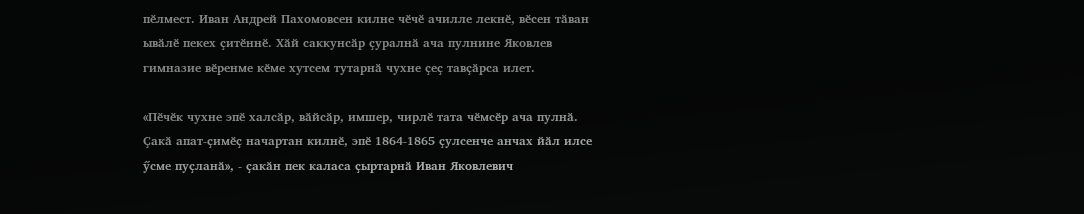пӗлмест. Иван Андрей Пахомовсен килне чӗчӗ ачилле лекнӗ, вӗсен тӑван ывӑлӗ пекех ҫитӗннӗ. Хӑй саккунсӑр ҫуралнӑ ача пулнине Яковлев гимназие вӗренме кӗме хутсем тутарнӑ чухне ҫеҫ тавҫӑрса илет.

«Пӗчӗк чухне эпӗ халсӑр, вӑйсӑр, имшер, чирлӗ тата чӗмсӗр ача пулнӑ. Ҫакӑ апат-ҫимӗҫ начартан килнӗ, эпӗ 1864-1865 ҫулсенче анчах йӑл илсе ӳсме пуҫланӑ», - ҫакӑн пек каласа ҫыртарнӑ Иван Яковлевич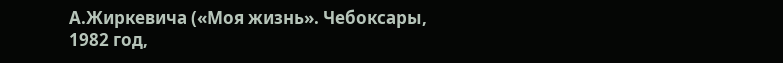А.Жиркевича («Моя жизнь». Чебоксары, 1982 год,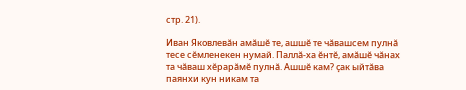стр. 21).

Иван Яковлевӑн амӑшӗ те, ашшӗ те чӑвашсем пулнӑ тесе сӗмленекен нумай. Паллӑ-ха ӗнтӗ, амӑшӗ чӑнах та чӑваш хӗрарӑмӗ пулнӑ. Ашшӗ кам? ҫак ыйтӑва паянхи кун никам та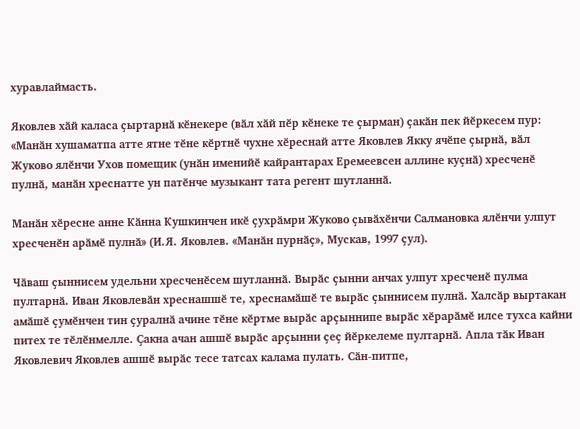хуравлаймасть.

Яковлев хӑй каласа ҫыртарнӑ кӗнекере (вӑл хӑй пӗр кӗнеке те ҫырман) ҫакӑн пек йӗркесем пур: «Манӑн хушаматпа атте ятне тӗне кӗртнӗ чухне хӗреснай атте Яковлев Якку ячӗпе ҫырнӑ, вӑл Жуково ялӗнчи Ухов помещик (унӑн именийӗ кайрантарах Еремеевсен аллине куҫнӑ) хресченӗ пулнӑ, манӑн хреснатте ун патӗнче музыкант тата регент шутланнӑ.

Манӑн хӗресне анне Кӑнна Кушкинчен икӗ ҫухрӑмри Жуково ҫывӑхӗнчи Салмановка ялӗнчи улпут хресченӗн арӑмӗ пулнӑ» (И.Я. Яковлев. «Манӑн пурнӑҫ», Мускав, 1997 ҫул).

Чӑваш ҫыннисем удельни хресченӗсем шутланнӑ. Вырӑс ҫынни анчах улпут хресченӗ пулма пултарнӑ. Иван Яковлевӑн хреснашшӗ те, хреснамӑшӗ те вырӑс ҫыннисем пулнӑ. Халсӑр выртакан амӑшӗ ҫумӗнчен тин ҫуралнӑ ачине тӗне кӗртме вырӑс арҫыннипе вырӑс хӗрарӑмӗ илсе тухса кайни питех те тӗлӗнмелле. Ҫакна ачан ашшӗ вырӑс арҫынни ҫеҫ йӗркелеме пултарнӑ. Апла тӑк Иван Яковлевич Яковлев ашшӗ вырӑс тесе татсах калама пулать. Сӑн-питпе,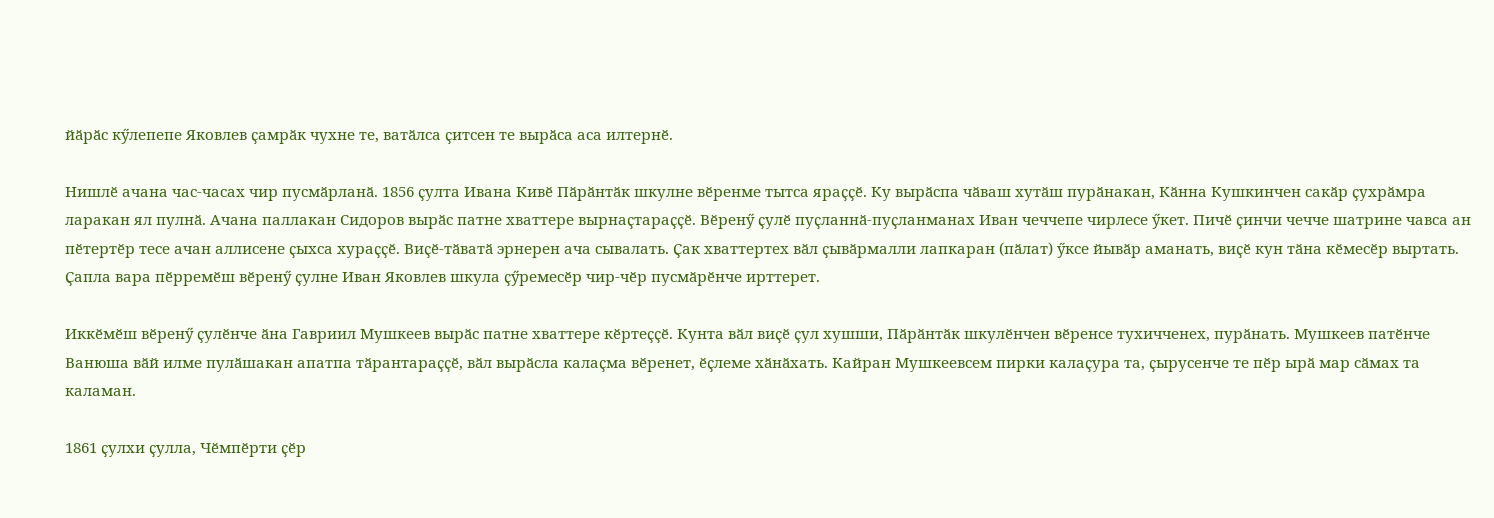йӑрӑс кӳлепепе Яковлев ҫамрӑк чухне те, ватӑлса ҫитсен те вырӑса аса илтернӗ.

Нишлӗ ачана час-часах чир пусмӑрланӑ. 1856 ҫулта Ивана Кивӗ Пӑрӑнтӑк шкулне вӗренме тытса яраҫҫӗ. Ку вырӑспа чӑваш хутӑш пурӑнакан, Кӑнна Кушкинчен сакӑр ҫухрӑмра ларакан ял пулнӑ. Ачана паллакан Сидоров вырӑс патне хваттере вырнаҫтараҫҫӗ. Вӗренӳ ҫулӗ пуҫланнӑ-пуҫланманах Иван чеччепе чирлесе ӳкет. Пичӗ ҫинчи чечче шатрине чавса ан пӗтертӗр тесе ачан аллисене ҫыхса хураҫҫӗ. Виҫӗ-тӑватӑ эрнерен ача сывалать. Ҫак хваттертех вӑл ҫывӑрмалли лапкаран (пӑлат) ӳксе йывӑр аманать, виҫӗ кун тӑна кӗмесӗр выртать. Ҫапла вара пӗрремӗш вӗренӳ ҫулне Иван Яковлев шкула ҫӳремесӗр чир-чӗр пусмӑрӗнче ирттерет.

Иккӗмӗш вӗренӳ ҫулӗнче ӑна Гавриил Мушкеев вырӑс патне хваттере кӗртеҫҫӗ. Кунта вӑл виҫӗ ҫул хушши, Пӑрӑнтӑк шкулӗнчен вӗренсе тухичченех, пурӑнать. Мушкеев патӗнче Ванюша вӑй илме пулӑшакан апатпа тӑрантараҫҫӗ, вӑл вырӑсла калаҫма вӗренет, ӗҫлеме хӑнӑхать. Кайран Мушкеевсем пирки калаҫура та, ҫырусенче те пӗр ырӑ мар сӑмах та каламан.

1861 ҫулхи ҫулла, Чӗмпӗрти ҫӗр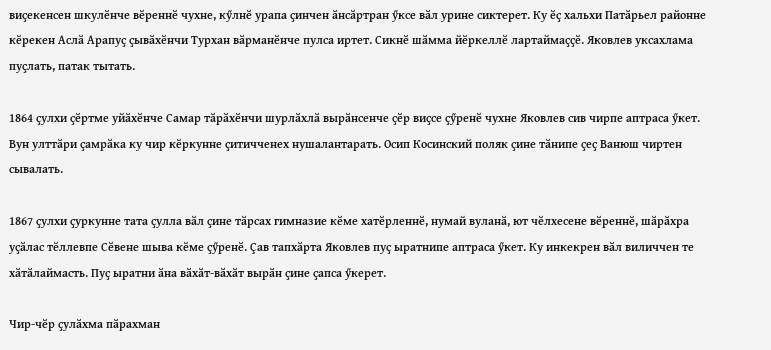виҫекенсен шкулӗнче вӗреннӗ чухне, кӳлнӗ урапа ҫинчен ӑнсӑртран ӳксе вӑл урине сиктерет. Ку ӗҫ хальхи Патӑрьел районне кӗрекен Аслӑ Арапуҫ ҫывӑхӗнчи Турхан вӑрманӗнче пулса иртет. Сикнӗ шӑмма йӗркеллӗ лартаймаҫҫӗ. Яковлев уксахлама пуҫлать, патак тытать.

1864 ҫулхи ҫӗртме уйӑхӗнче Самар тӑрӑхӗнчи шурлӑхлӑ вырӑнсенче ҫӗр виҫсе ҫӳренӗ чухне Яковлев сив чирпе аптраса ӳкет. Вун улттӑри ҫамрӑка ку чир кӗркунне ҫитичченех нушалантарать. Осип Косинский поляк ҫине тӑнипе ҫеҫ Ванюш чиртен сывалать.

1867 ҫулхи ҫуркунне тата ҫулла вӑл ҫине тӑрсах гимназие кӗме хатӗрленнӗ, нумай вуланӑ, ют чӗлхесене вӗреннӗ, шӑрӑхра уҫӑлас тӗллевпе Сӗвене шыва кӗме ҫӳренӗ. Ҫав тапхӑрта Яковлев пуҫ ыратнипе аптраса ӳкет. Ку инкекрен вӑл виличчен те хӑтӑлаймасть. Пуҫ ыратни ӑна вӑхӑт-вӑхӑт вырӑн ҫине ҫапса ӳкерет.

Чир-чӗр ҫулӑхма пӑрахман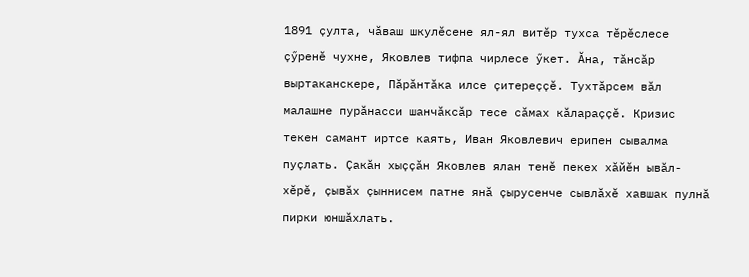1891 ҫулта, чӑваш шкулӗсене ял-ял витӗр тухса тӗрӗслесе ҫӳренӗ чухне, Яковлев тифпа чирлесе ӳкет. Ӑна, тӑнсӑр выртаканскере, Пӑрӑнтӑка илсе ҫитереҫҫӗ. Тухтӑрсем вӑл малашне пурӑнасси шанчӑксӑр тесе сӑмах кӑлараҫҫӗ. Кризис текен самант иртсе каять, Иван Яковлевич ерипен сывалма пуҫлать. Ҫакӑн хыҫҫӑн Яковлев ялан тенӗ пекех хӑйӗн ывӑл-хӗрӗ, ҫывӑх ҫыннисем патне янӑ ҫырусенче сывлӑхӗ хавшак пулнӑ пирки юншӑхлать.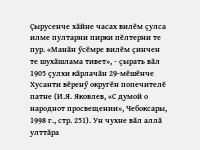Ҫырусенче хӑйне часах вилӗм ҫулса илме пултарни пирки пӗлтерни те пур. «Манӑн ӳсӗмре вилӗм ҫинчен те шухӑшлама тивет», - ҫырать вӑл 1905 ҫулхи кӑрлачӑн 29-мӗшӗнче Хусанти вӗренӳ округӗн попечителӗ патне (И.Я. Яковлев, «С думой о народнот просвещении», Чебоксары, 1998 г., стр. 251). Ун чухне вӑл аллӑ улттӑра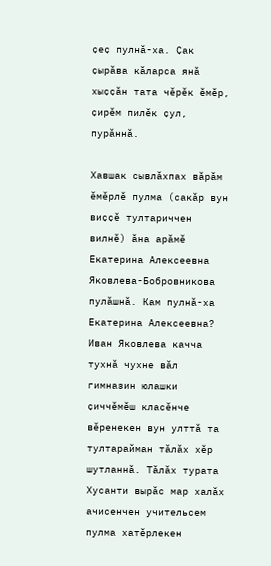ҫеҫ пулнӑ-ха. Ҫак ҫырӑва кӑларса янӑ хыҫҫӑн тата чӗрӗк ӗмӗр, ҫирӗм пилӗк ҫул, пурӑннӑ.

Хавшак сывлӑхпах вӑрӑм ӗмӗрлӗ пулма (сакӑр вун виҫҫӗ тултариччен вилнӗ) ӑна арӑмӗ Екатерина Алексеевна Яковлева-Бобровникова пулӑшнӑ. Кам пулнӑ-ха Екатерина Алексеевна? Иван Яковлева качча тухнӑ чухне вӑл гимназин юлашки ҫиччӗмӗш класӗнче вӗренекен вун улттӑ та тултарайман тӑлӑх хӗр шутланнӑ. Тӑлӑх турата Хусанти вырӑс мар халӑх ачисенчен учительсем пулма хатӗрлекен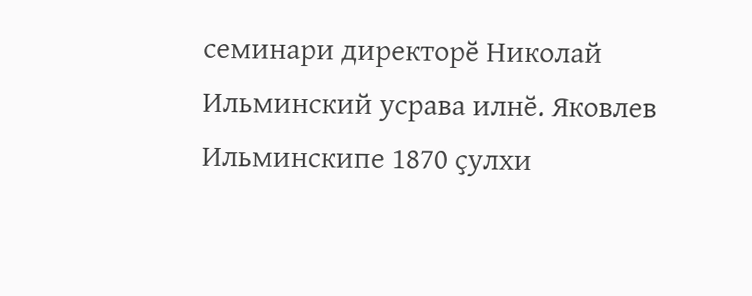семинари директорӗ Николай Ильминский усрава илнӗ. Яковлев Ильминскипе 1870 ҫулхи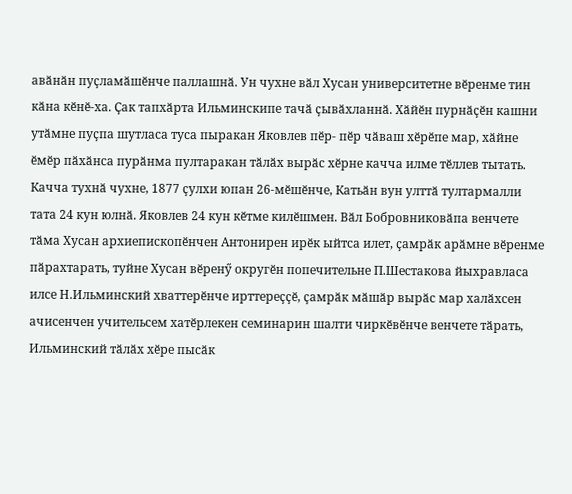авӑнӑн пуҫламӑшӗнче паллашнӑ. Ун чухне вӑл Хусан университетне вӗренме тин кӑна кӗнӗ-ха. Ҫак тапхӑрта Ильминскипе тачӑ ҫывӑхланнӑ. Хӑйӗн пурнӑҫӗн кашни утӑмне пуҫпа шутласа туса пыракан Яковлев пӗр- пӗр чӑваш хӗрӗпе мар, хӑйне ӗмӗр пӑхӑнса пурӑнма пултаракан тӑлӑх вырӑс хӗрне качча илме тӗллев тытать. Качча тухнӑ чухне, 1877 ҫулхи юпан 26-мӗшӗнче, Катьӑн вун улттӑ тултармалли тата 24 кун юлнӑ. Яковлев 24 кун кӗтме килӗшмен. Вӑл Бобровниковӑпа венчете тӑма Хусан архиепископӗнчен Антонирен ирӗк ыйтса илет, ҫамрӑк арӑмне вӗренме пӑрахтарать, туйне Хусан вӗренӳ округӗн попечительне П.Шестакова йыхравласа илсе Н.Ильминский хваттерӗнче ирттереҫҫӗ, ҫамрӑк мӑшӑр вырӑс мар халӑхсен ачисенчен учительсем хатӗрлекен семинарин шалти чиркӗвӗнче венчете тӑрать, Ильминский тӑлӑх хӗре пысӑк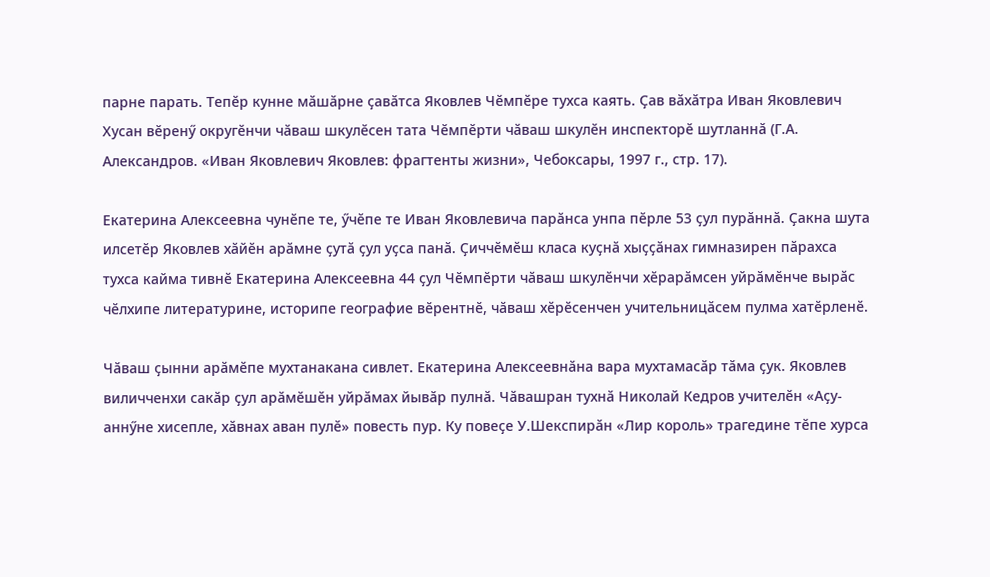парне парать. Тепӗр кунне мӑшӑрне ҫавӑтса Яковлев Чӗмпӗре тухса каять. Ҫав вӑхӑтра Иван Яковлевич Хусан вӗренӳ округӗнчи чӑваш шкулӗсен тата Чӗмпӗрти чӑваш шкулӗн инспекторӗ шутланнӑ (Г.А. Александров. «Иван Яковлевич Яковлев: фрагтенты жизни», Чебоксары, 1997 г., стр. 17).

Екатерина Алексеевна чунӗпе те, ӳчӗпе те Иван Яковлевича парӑнса унпа пӗрле 53 ҫул пурӑннӑ. Ҫакна шута илсетӗр Яковлев хӑйӗн арӑмне ҫутӑ ҫул уҫса панӑ. Ҫиччӗмӗш класа куҫнӑ хыҫҫӑнах гимназирен пӑрахса тухса кайма тивнӗ Екатерина Алексеевна 44 ҫул Чӗмпӗрти чӑваш шкулӗнчи хӗрарӑмсен уйрӑмӗнче вырӑс чӗлхипе литературине, историпе географие вӗрентнӗ, чӑваш хӗрӗсенчен учительницӑсем пулма хатӗрленӗ.

Чӑваш ҫынни арӑмӗпе мухтанакана сивлет. Екатерина Алексеевнӑна вара мухтамасӑр тӑма ҫук. Яковлев виличченхи сакӑр ҫул арӑмӗшӗн уйрӑмах йывӑр пулнӑ. Чӑвашран тухнӑ Николай Кедров учителӗн «Аҫу-аннӳне хисепле, хӑвнах аван пулӗ» повесть пур. Ку повеҫе У.Шекспирӑн «Лир король» трагедине тӗпе хурса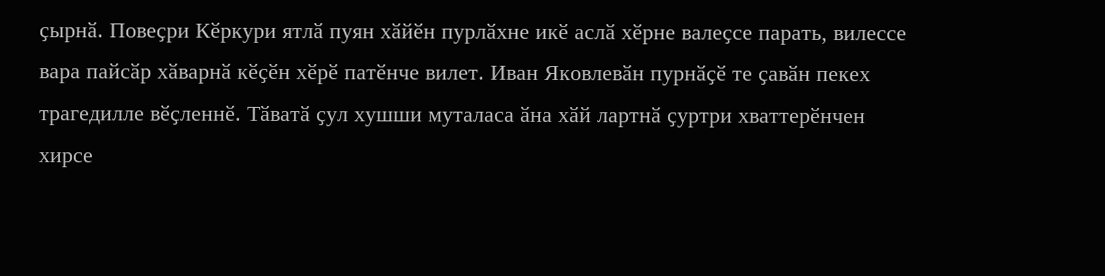ҫырнӑ. Повеҫри Кӗркури ятлӑ пуян хӑйӗн пурлӑхне икӗ аслӑ хӗрне валеҫсе парать, вилессе вара пайсӑр хӑварнӑ кӗҫӗн хӗрӗ патӗнче вилет. Иван Яковлевӑн пурнӑҫӗ те ҫавӑн пекех трагедилле вӗҫленнӗ. Тӑватӑ ҫул хушши муталаса ӑна хӑй лартнӑ ҫуртри хваттерӗнчен хирсе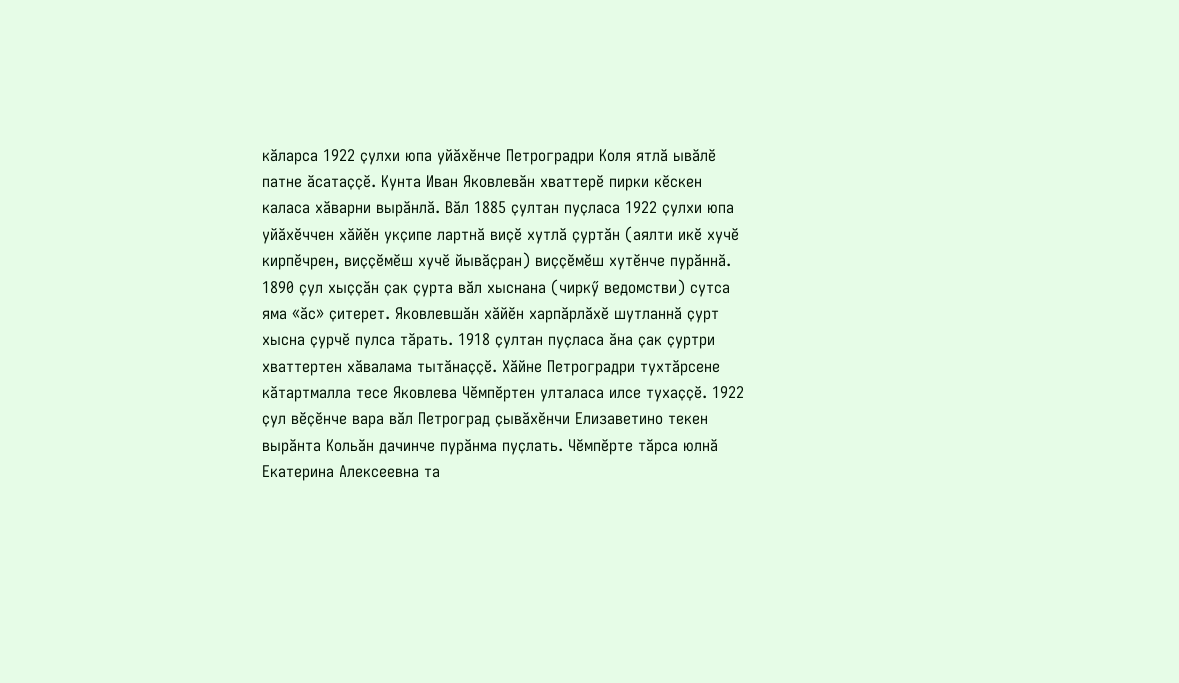кӑларса 1922 ҫулхи юпа уйӑхӗнче Петроградри Коля ятлӑ ывӑлӗ патне ӑсатаҫҫӗ. Кунта Иван Яковлевӑн хваттерӗ пирки кӗскен каласа хӑварни вырӑнлӑ. Вӑл 1885 ҫултан пуҫласа 1922 ҫулхи юпа уйӑхӗччен хӑйӗн укҫипе лартнӑ виҫӗ хутлӑ ҫуртӑн (аялти икӗ хучӗ кирпӗчрен, виҫҫӗмӗш хучӗ йывӑҫран) виҫҫӗмӗш хутӗнче пурӑннӑ. 1890 ҫул хыҫҫӑн ҫак ҫурта вӑл хыснана (чиркӳ ведомстви) сутса яма «ӑс» ҫитерет. Яковлевшӑн хӑйӗн харпӑрлӑхӗ шутланнӑ ҫурт хысна ҫурчӗ пулса тӑрать. 1918 ҫултан пуҫласа ӑна ҫак ҫуртри хваттертен хӑвалама тытӑнаҫҫӗ. Хӑйне Петроградри тухтӑрсене кӑтартмалла тесе Яковлева Чӗмпӗртен улталаса илсе тухаҫҫӗ. 1922 ҫул вӗҫӗнче вара вӑл Петроград ҫывӑхӗнчи Елизаветино текен вырӑнта Кольӑн дачинче пурӑнма пуҫлать. Чӗмпӗрте тӑрса юлнӑ Екатерина Алексеевна та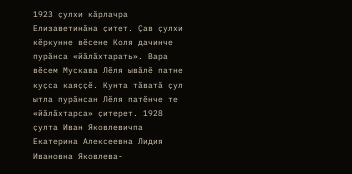1923 ҫулхи кӑрлачра Елизаветинӑна ҫитет. Ҫав ҫулхи кӗркунне вӗсене Коля дачинче пурӑнса «йӑлӑхтарать». Вара вӗсем Мускава Лӗля ывӑлӗ патне куҫса каяҫҫӗ. Кунта тӑватӑ ҫул ытла пурӑнсан Лӗля патӗнче те «йӑлӑхтарса» ҫитерет. 1928 ҫулта Иван Яковлевичпа Екатерина Алексеевна Лидия Ивановна Яковлева-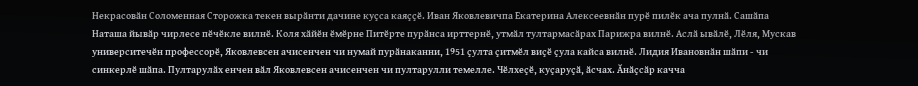Некрасовӑн Соломенная Сторожка текен вырӑнти дачине куҫса каяҫҫӗ. Иван Яковлевичпа Екатерина Алексеевнӑн пурӗ пилӗк ача пулнӑ. Сашӑпа Наташа йывӑр чирлесе пӗчӗкле вилнӗ. Коля хӑйӗн ӗмӗрне Питӗрте пурӑнса ирттернӗ, утмӑл тултармасӑрах Парижра вилнӗ. Аслӑ ывӑлӗ, Лӗля, Мускав университечӗн профессорӗ, Яковлевсен ачисенчен чи нумай пурӑнаканни, 1951 ҫулта ҫитмӗл виҫӗ ҫула кайса вилнӗ. Лидия Ивановнӑн шӑпи - чи синкерлӗ шӑпа. Пултарулӑх енчен вӑл Яковлевсен ачисенчен чи пултарулли темелле. Чӗлхеҫӗ, куҫаруҫӑ, ӑсчах. Ӑнӑҫсӑр качча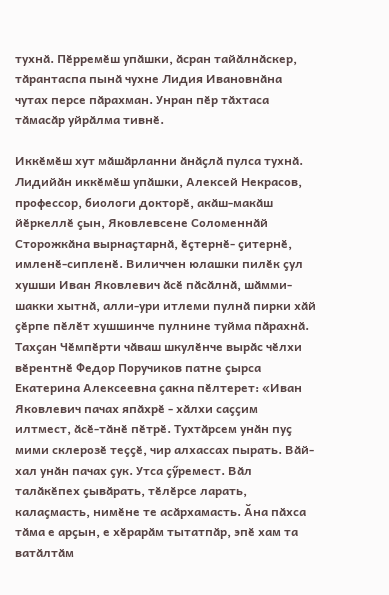тухнӑ. Пӗрремӗш упӑшки, ӑсран тайӑлнӑскер, тӑрантаспа пынӑ чухне Лидия Ивановнӑна чутах персе пӑрахман. Унран пӗр тӑхтаса тӑмасӑр уйрӑлма тивнӗ.

Иккӗмӗш хут мӑшӑрланни ӑнӑҫлӑ пулса тухнӑ. Лидийӑн иккӗмӗш упӑшки, Алексей Некрасов, профессор, биологи докторӗ, акӑш-макӑш йӗркеллӗ ҫын, Яковлевсене Соломеннӑй Сторожкӑна вырнаҫтарнӑ, ӗҫтернӗ- ҫитернӗ, имленӗ-сипленӗ. Виличчен юлашки пилӗк ҫул хушши Иван Яковлевич ӑсӗ пӑсӑлнӑ, шӑмми-шакки хытнӑ, алли-ури итлеми пулнӑ пирки хӑй ҫӗрпе пӗлӗт хушшинче пулнине туйма пӑрахнӑ. Тахҫан Чӗмпӗрти чӑваш шкулӗнче вырӑс чӗлхи вӗрентнӗ Федор Поручиков патне ҫырса Екатерина Алексеевна ҫакна пӗлтерет: «Иван Яковлевич пачах япӑхрӗ - хӑлхи саҫҫим илтмест, ӑсӗ-тӑнӗ пӗтрӗ. Тухтӑрсем унӑн пуҫ мими склерозӗ теҫҫӗ, чир алхассах пырать. Вӑй-хал унӑн пачах ҫук. Утса ҫӳремест. Вӑл талӑкӗпех ҫывӑрать, тӗлӗрсе ларать, калаҫмасть, нимӗне те асӑрхамасть. Ӑна пӑхса тӑма е арҫын, е хӗрарӑм тытатпӑр, эпӗ хам та ватӑлтӑм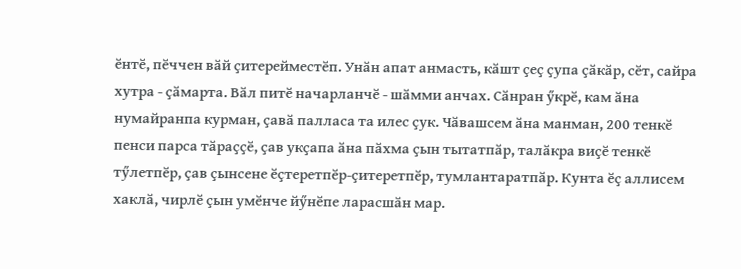ӗнтӗ, пӗччен вӑй ҫитерейместӗп. Унӑн апат анмасть, кӑшт ҫеҫ ҫупа ҫӑкӑр, сӗт, сайра хутра - ҫӑмарта. Вӑл питӗ начарланчӗ - шӑмми анчах. Сӑнран ӳкрӗ, кам ӑна нумайранпа курман, ҫавӑ палласа та илес ҫук. Чӑвашсем ӑна манман, 200 тенкӗ пенси парса тӑраҫҫӗ, ҫав укҫапа ӑна пӑхма ҫын тытатпӑр, талӑкра виҫӗ тенкӗ тӳлетпӗр, ҫав ҫынсене ӗҫтеретпӗр-ҫитеретпӗр, тумлантаратпӑр. Кунта ӗҫ аллисем хаклӑ, чирлӗ ҫын умӗнче йӳнӗпе ларасшӑн мар.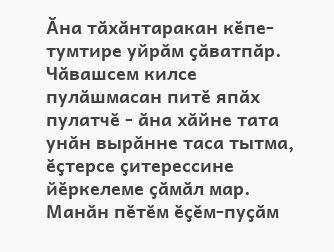Ӑна тӑхӑнтаракан кӗпе-тумтире уйрӑм ҫӑватпӑр. Чӑвашсем килсе пулӑшмасан питӗ япӑх пулатчӗ - ӑна хӑйне тата унӑн вырӑнне таса тытма, ӗҫтерсе ҫитерессине йӗркелеме ҫӑмӑл мар. Манӑн пӗтӗм ӗҫӗм-пуҫӑм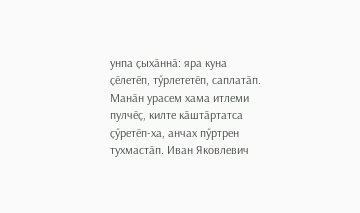унпа ҫыхӑннӑ: яра куна ҫӗлетӗп, тӳрлететӗп, саплатӑп. Манӑн урасем хама итлеми пулчӗҫ, килте кӑштӑртатса ҫӳретӗп-ха, анчах пӳртрен тухмастӑп. Иван Яковлевич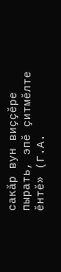сакӑр вун виҫҫӗре пырать, эпӗ ҫитмӗлте ӗнтӗ» (Г.А.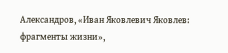Александров, «Иван Яковлевич Яковлев: фрагменты жизни»,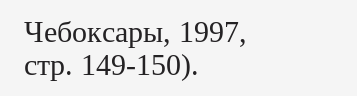Чебоксары, 1997, стр. 149-150).